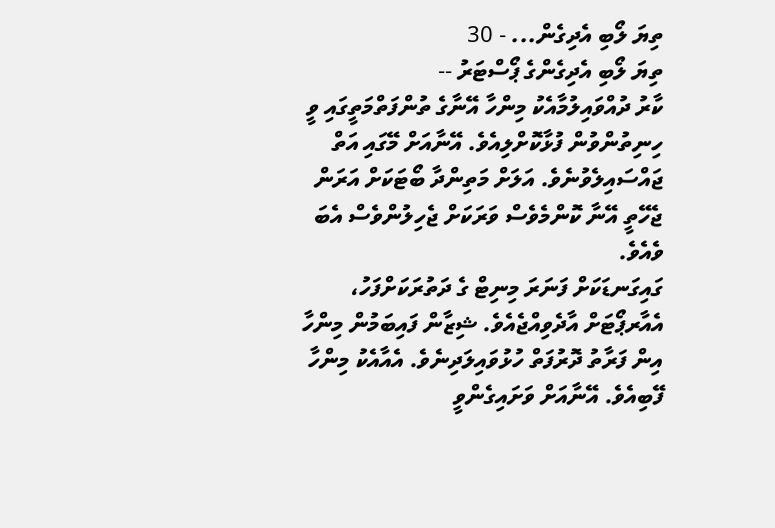ތިޔަ ލޯބި އެދިގެން... - 30
ތިޔަ ލޯބި އެދިގެންގެ ޕޯސްޓަރު --
ކާރު ދުއްވައިލުމާއެކު މިންހާ އޭނާގެ ތުންފަތްމަތީގައި ވީ ހިނިތުންވުން ފުޅާކޮށްލިއެވެ. އޭނާއަށް މޭގައި އަތް ޖައްސައިލެވުނެވެ. އަލަށް މަތިންދާ ބޯޓަކަށް އަރަން ޖެހޭތީ އޭނާ ކޮންމެވެސް ވަރަކަށް ޖެހިލުންވެސް އެބަ ވެއެވެ.
ގައިގަނޑަކަށް ފަނަރަ މިނިޓް ގެ ދަތުރަކަށްފަހު، އެއާރޕޯޓަށް އާދެވިއްޖެއެވެ. ޝިޒާން ފައިބަމުން މިންހާ އިން ފަރާތު ދޮރުފަތް ހުޅުވައިލަދިނެވެ. އެއާއެކު މިންހާ ފޭބިއެވެ. އޭނާއަށް ވަށައިގެންވީ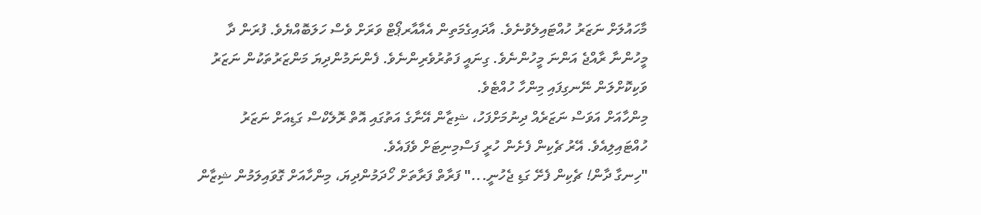މާހައުލަށް ނަޒަރު ހުއްޓައިލެވުނެވެ. އާދައިގެމަތިން އެއާއާރޕޯޓް ވަރަށް ވެސް ހަލަބޮއްޔެވެ. ފުރަން ދާ މީހުންނާ ރާއްޖެ އަންނަ މީހުންނެވެ. ގިނައީ ފަތުރުވެރިންނެވެ. ފެންނަމުންދިޔަ މަންޒަރުތަކުން ނަޒަރު ވަކިކޮށްލަން ނޭނގިފައި މިންހާ ހުއްޓެވެ.
މިންހާއަށް އަވަސް ނަޒަރެއް ދިނުމަށްފަހު، ޝިޒާން އޭނާގެ އަތުގައި އޮތް ރޮލެކްސް ގަޑިއަށް ނަޒަރު ހުއްޓައިލިއެވެ. އޭރު ޗެކިން ފެށެން ހުރީ ފަސްމިނިޓަށް ވެފައެވެ.
"ހިނގާ ދާން! ޗެކިން ފެށޭ ގަޑި ޖެހުނީ..." ފަރާތް ފަރާތަށް ހޯދަމުންދިޔަ، މިންހާއަށް ގޮވައިލަމުން ޝިޒާން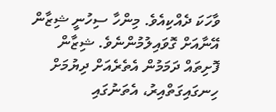ވާހަކަ ދެއްކިއެވެ. މިންހާ ސިހުނީ ޝިޒާން އޭނާއަށް ގޮވައިލުމުންނެވެ. ޝިޒާން ފޮށިތައް ދަމަމުން އެތެރެއަށް ދިޔުމަށް ހިނގައިގަތްއިރު، އެތަނުގައި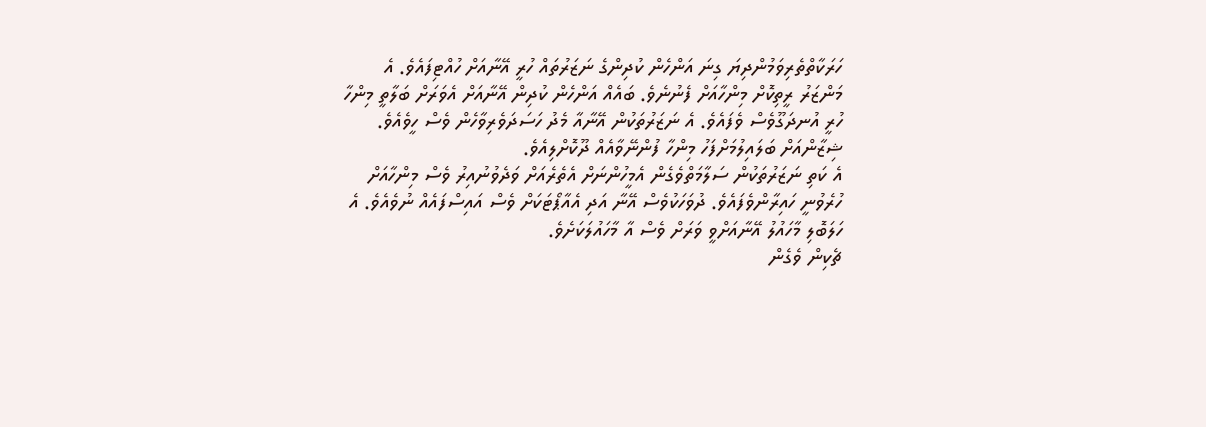ހަރަކާތްތެރިވަމުންދިޔަ ގިނަ އަންހެން ކުދިންގެ ނަޒަރުތައް ހުރީ އޭނާއަށް ހުއްޓިފައެވެ. އެ މަންޒަރު ރީތިކޮށް މިންހާއަށް ފެނުނެވެ. ބައެއް އަންހެން ކުދިން އޭނާއަށް އެވަރަށް ބަލާތީ މިންހާ ހުރީ އުނދަގޫވެސް ވެފައެވެ. އެ ނަޒަރުތަކުން އޭނާއާ މެދު ހަސަދަވެރިވާހެން ވެސް ހީވެއެވެ. ޝިޒާންއަށް ބަލައިލުމަށްފަހު މިންހާ ފުންނޭވާއެއް ދޫކޮށްލިއެވެ.
އެ ކަތި ނަޒަރުތަކުން ސަލާމަތްވެގެން އެމީހުންނަށް އެތެރެއަށް ވަދެވުނުއިރު ވެސް މިންހާއަށް ހުރެވުނީ ހައިރާންވެފައެވެ. ދުވަހަކުވެސް އޭނާ އަދި އެއާޕޯޓަކަށް ވެސް އައިސްފައެއް ނުވެއެވެ. އެ ހަލަބޮލި މާހައުލު އޭނާއަށްވީ ވަރަށް ވެސް އާ މާހައުލަކަށެވެ.
ޗެކިން ވެގެން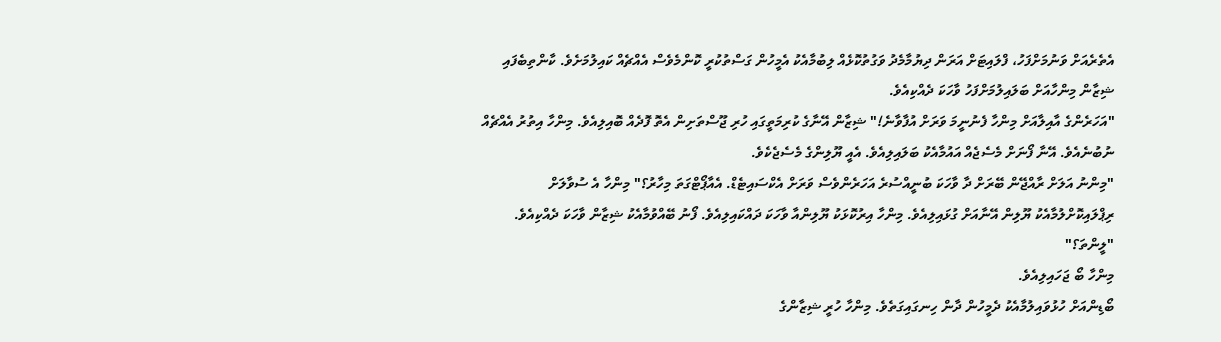އެތެރެއަށް ވަނުމަށްފަހު، ފްލައިޓަށް އަރަން ދިޔުމާމެދު ވަގުތުކޮޅެއް ލިބުމާއެކު އެމީހުން ގަސްތުކުރީ ކޮންމެވެސް އެއްޗެއް ކައިލުމަށެވެ. ކާންތިބެފައި ޝިޒާން މިންހާއަށް ބަލައިލުމަށްފަހު ވާހަކަ ދެއްކިއެވެ.
"އަހަރެންގެ އާއިލާއަށް މިންހާ ފެނުނީމަ ވަރަށް އުފާވާނެ!" ޝިޒާން އޭނާގެ ކުރިމަތީގައި ހުރި ޖޫސްތަށިން އެތޮ ފޮދެއް ބޮއިލިއެވެ. މިންހާ އިތުރު އެއްޗެއް ނުބުނެއެވެ. އޭނާ ފޯނަށް މެސެޖެއް އައުމާއެކު ބަލައިލިއެވެ. އެއީ ޔޫލިންގެ މެސެޖެކެވެ.
"މިންނު އަލަށް ރާއްޖޭން ބޭރަށް ދާ ވާހަކަ ބުނީއްސުރެ އަހަރެންވެސް ވަރަށް އެކްސައިޓެޑް. އެއާޕޯޓްގަތަ މިހާރު؟" މިންހާ އެ ސުވާލަށް ރިޕްލައިކޮށްލުމާއެކު ޔޫލިން އޭނާއަށް ގުޅައިލިއެވެ. މިންހާ އިރުކޮޅަކު ޔޫލިންއާ ވާހަކަ ދައްކައިލިއެވެ. ފޯނު ބޭއްވުމާއެކު ޝިޒާން ވާހަކަ ދެއްކިއެވެ.
"ލީންތަ؟"
މިންހާ ބޯ ޖަހައިލިއެވެ.
ބޯޑިންއަށް ހުޅުވައިލުމާއެކު ދެމީހުން ދާން ހިނގައިގަތެވެ. މިންހާ ހުރީ ޝިޒާންގެ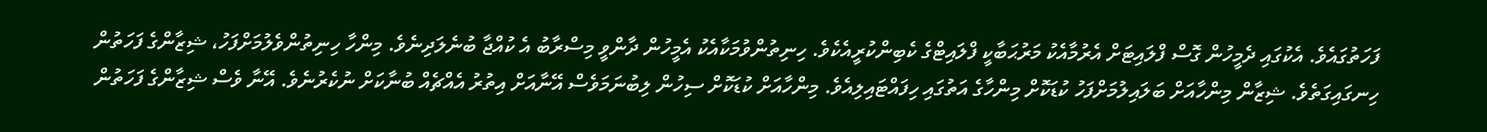ފަހަތުގައެވެ. އެކުގައި ދެމީހުން ގޮސް ފްލައިޓަށް އެރުމާއެކު މަރުޙަބާކީ ފްލައިޓްގެ ކެބިންކުރީއެކެވެ. ހިނިތުންވުމަކާއެކު އެމީހުން ދާންވީ މިސްރާބު އެ ކުއްޖާ ބުނެލަދިނެވެ. މިންހާ ހިނިތުންވެލުމަށްފަހު، ޝިޒާންގެ ފަހަތުން ހިނގައިގަތެވެ. ޝިޒާން މިންހާއަށް ބަލައިލުމަށްފަހު ކުޑަކޮށް މިންހާގެ އަތުގައި ހިފައްޓައިލިއެވެ. މިންހާއަށް ކުޑަކޮށް ސިހުން ލިބުނަމަވެސް އޭނާއަށް އިތުރު އެއްޗެއް ބުނާކަށް ނުކެރުނެވެ. އޭނާ ވެސް ޝިޒާންގެ ފަހަތުން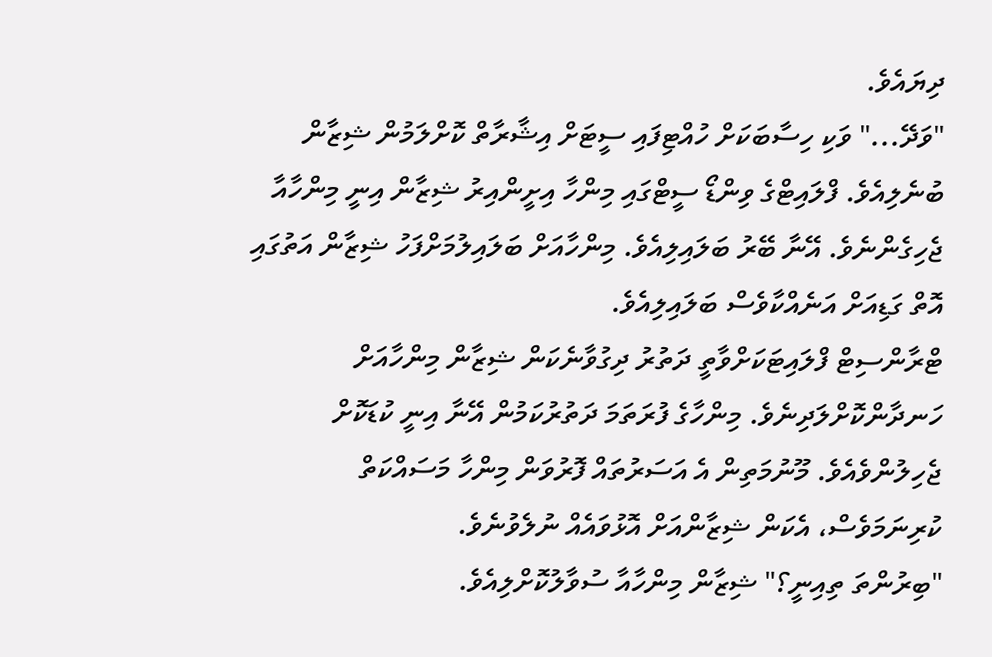ދިޔައެވެ.
"ވަދޭ..." ވަކި ހިސާބަކަށް ހުއްޓިފައި ސީޓަށް އިޝާރާތް ކޮށްލަމުން ޝިޒާން ބުނެލިއެވެ. ފްލައިޓްގެ ވިންޑޯ ސީޓްގައި މިންހާ އިށީންއިރު ޝިޒާން އިނީ މިންހާއާ ޖެހިގެންނެވެ. އޭނާ ބޭރު ބަލައިލިއެވެ. މިންހާއަށް ބަލައިލުމަށްފަހު ޝިޒާން އަތުގައި އޮތް ގަޑިއަށް އަނެއްކާވެސް ބަލައިލިއެވެ.
ޓްރާންސިޓް ފްލައިޓަކަށްވާތީ ދަތުރު ދިގުވާނެކަން ޝިޒާން މިންހާއަށް ހަނދާންކޮށްލަދިނެވެ. މިންހާގެ ފުރަތަމަ ދަތުރުކަމުން އޭނާ އިނީ ކުޑަކޮށް ޖެހިލުންވެއެވެ. މޫނުމަތިން އެ އަސަރުތައް ފޮރުވަން މިންހާ މަސައްކަތް ކުރިނަމަވެސް، އެކަން ޝިޒާންއަށް އޮޅުވައެއް ނުލެވުނެވެ.
"ބިރުންތަ ތިއިނީ؟" ޝިޒާން މިންހާއާ ސުވާލުކޮށްލިއެވެ.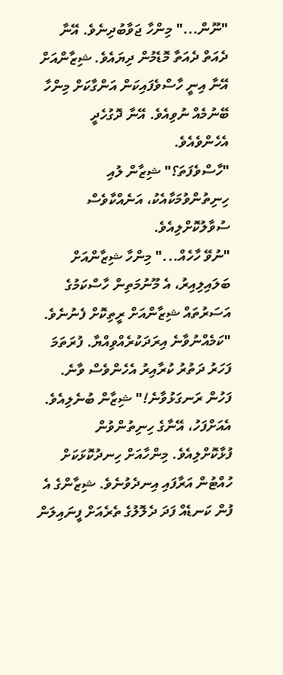"ނޫން..." މިންހާ ޖަވާބުދިނެވެ. އޭނާ ދެއަތް ދެއަތާ މޮޑެމުން ދިޔައެވެ. ޝިޒާންއަށް އޭނާ އިނީ ހާސްވެފައިކަން އަންގާކަށް މިންހާ ބޭނުމެއް ނުވިއެވެ. އޭނާ ދޮގުހެދީ އެހެންވެއެވެ.
"ހާސްވެފަތަ؟" ޝިޒާން ލުއި ހިނިތުންވުމަކާއެކު، އަނެއްކާވެސް ސުވާލުކޮށްލިއެވެ.
"ނުވޭ ހާހެއް..." މިންހާ ޝިޒާންއަށް ބަލައިލިއިރު، އެ މޫނުމަތިން ހާސްކަމުގެ އަސަރުތައް ޝިޒާންއަށް ރީތިކޮށް ފެނުނެވެ.
"ކަމެއްނުވާނެ އިރަދަކުރެއްވިއްޔާ. ފުރަތަމަ ފަހަރު ދަތުރު ކުރާއިރު އެހެންވެސް ވާނެ. ފަހުން ރަނގަޅުވާނެ!" ޝިޒާން ބުނެލިއެވެ. އެއަށްފަހު، އޭނާގެ ހިނިތުންވުން ފުޅާކޮށްލިއެވެ. މިންހާއަށް ހިނދުކޮޅަކަށް ހުއްޓުން އަރާފައި އިނދެވުނެވެ. ޝިޒާންގެ އެ ފުން ކަނޑެއް ފަދަ ދެލޮލުގެ ތެރެއަށް ފީނައިލަން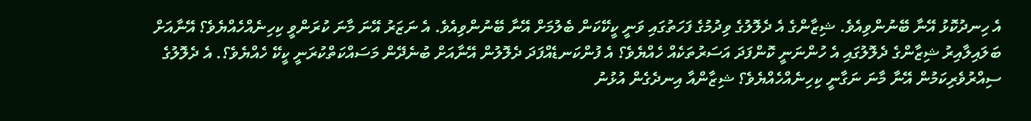އެ ހިނދުކޮޅު އޭނާ ބޭނުންވިއެވެ. ޝިޒާންގެ އެ ދެލޮލުގެ ވިދުމުގެ ފަހަތުގައި ވަނީ ކީކޭކަން ބެލުމަށް އޭނާ ބޭނުންވިއެވެ. އެ ނަޒަރު އޭނަ މާނަ ކުރަންވީ ކިހިނެއްހެއްޔެވެ؟ އޭނާއަށް ބަލައިލާއިރު ޝިޒާންގެ ދެލޮލުގައި އެ ހުންނަނީ ކޮންފަދަ އަސަރުތަކެއް ހެއްޔެވެ؟ އެ ފުންކަނޑެއްފަދަ ދެލޮލުން އޭނާއަށް ބުނެދޭން މަސައްކަތްކުރަނީ ކީކޭ ހެއްޔެވެ؟. އެ ދެލޮލުގެ ސިއްރުވެރިކަމުން އޭނާ މާނަ ނަގާނީ ކިހިނެއްހެއްޔެވެ؟ ޝިޒާންއާ އިނދެގެން އުޅުނު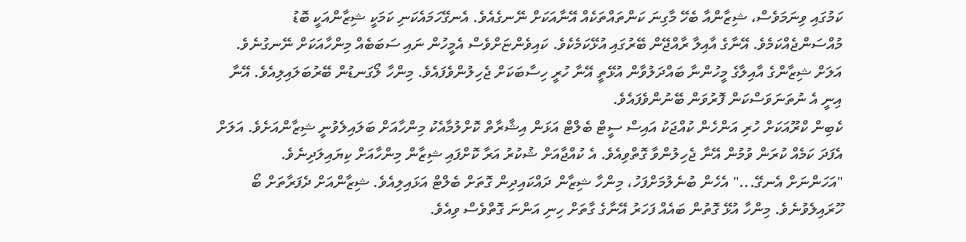ކަމުގައި ވިނަމަވެސް، ޝިޒާންއާ ބެހޭ މާގިނަ ކަންތައްތަކެއް އޭނާއަކަށް ނޭނގެއެވެ. އެނގޭހަމައެކަނި ކަމަކީ ޝިޒާންއަކީ ބޮޑު މުއްސަންޖެއްކަމެވެ. އޭނާގެ އާއިލާ ރާއްޖޭން ބޭރުގައި އުޅޭކަމެކެވެ. ކައިވެންޏަށްވެސް އެމީހުން ނައި ސަބަބެއް މިންހާއަކަށް ނޭނގުނެވެ.
އަލަށް ޝިޒާންގެ އާއިލާގެ މީހުންނާ ބައްދަލުވާން އުޅޭތީ އޭނާ ހުރީ ހިސާބަކަށް ޖެހިލުންވެފައެވެ. މިންހާ ލޯގަނޑުން ބޭރުބަލައިލިއެވެ. އޭނާ އިނީ އެ ނުތަނަވަސްކަން ފޮރުވަން ބޭނުންވެފައެވެ.
ކެބިން ކްރޫއަކަށް ހުރި އަންހެން ކުއްޖަކު އައިސް ސީޓް ބެލްޓް އަޅަން އިޝާރާތް ކޮށްލުމާއެކު މިންހާއަށް ބަލައިލެވުނީ ޝިޒާންއަށެވެ. އަލަށް އެފަދަ ކަމެއް ކުރަން ވުމުން އޭނާ ޖެހިލުންވާ ގޮތްވިއެވެ. އެ ކުއްޖާއަށް ޝުކުރު އަރާ ކޮށްފައި ޝިޒާން މިންހާއަށް ކިޔައިލަދިނެވެ.
"އަހަންނަށް އެނގޭ..." އެހެން ބުނެލުމަށްފަހު، މިންހާ ޝިޒާން ދައްކައިދިން ގޮތަށް ބެލްޓް އަޅައިލިއެވެ. ޝިޒާންއަށް ދެފަރާތަށް ބޯ ހޫރައިލެވުނެވެ. މިންހާ އުޅޭ ގޮތުން ބައެއް ފަހަރު އޭނާގެ ގާތަށް ހިނި އަންނަ ގޮތްވެސް ވިއެވެ.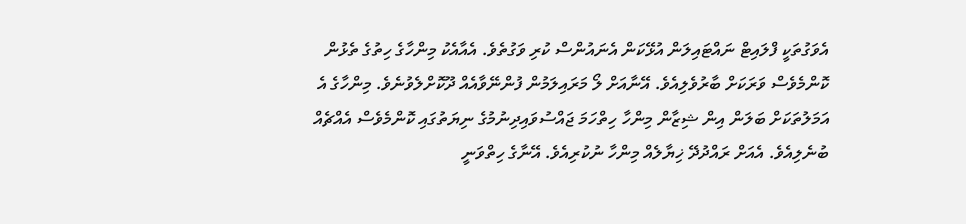އެވަގުތަކީ ފްލައިޓް ނައްޓައިލަން އުޅޭކަން އެނައުންސް ކުރި ވަގުތެވެ. އެއާއެކު މިންހާގެ ހިތުގެ ތެޅުން ކޮންމެވެސް ވަރަކަށް ބާރުވެލިއެވެ. އޭނާއަށް ލޯ މަރައިލަމުން ފުންނޭވާއެއް ދޫކޮށްލެވުނެވެ. މިންހާގެ އެ އަމަލުތަކަށް ބަލަން އިން ޝިޒާން މިންހާ ހިތްހަމަ ޖައްސުވައިދިނުމުގެ ނިޔަތުގައި ކޮންމެވެސް އެއްޗެއް ބުނެލިއެވެ. އެއަށް ރައްދުދޭ ޚިޔާލެއް މިންހާ ނުކުރިއެވެ. އޭނާގެ ހިތްވަނީ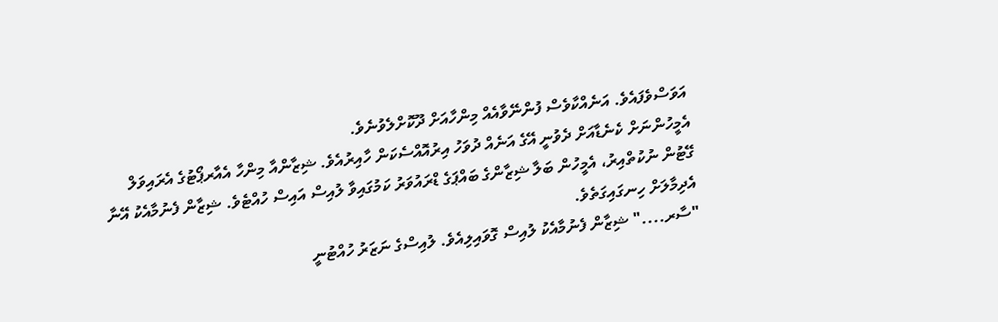އަވަސްވެފައެވެ. އަނެއްކާވެސް ފުންނޭވާއެއް މިންހާއަށް ދޫކޮށްލެވުނެވެ.
އެމީހުންނަށް ކެނެޑާއަށް ދެވުނީ އޭގެ އަނެއް ދުވަހު އިރުއޮއްސެކަން ހާއިރުއެވެ. ޝިޒާންއާ މިންހާ އެއާރޕޯޓުގެ އެރައިވަލް ގޭޓުން ނުކުތްއިރު، އެމީހުން ބަލާ ޝިޒާންގެ ބައްޕަގެ ޑްރައުވަރު ކަމުގައިވާ ލުއިސް އައިސް ހުއްޓެވެ. ޝިޒާން ފެނުމާއެކު އޭނާ އެދިމާލަށް ހިނގައިގަތެވެ.
"ސާރ...." ޝިޒާން ފެނުމާއެކު ލުއިސް ގޮވައިލިއެވެ. ލުއިސްގެ ނަޒަރު ހުއްޓުނީ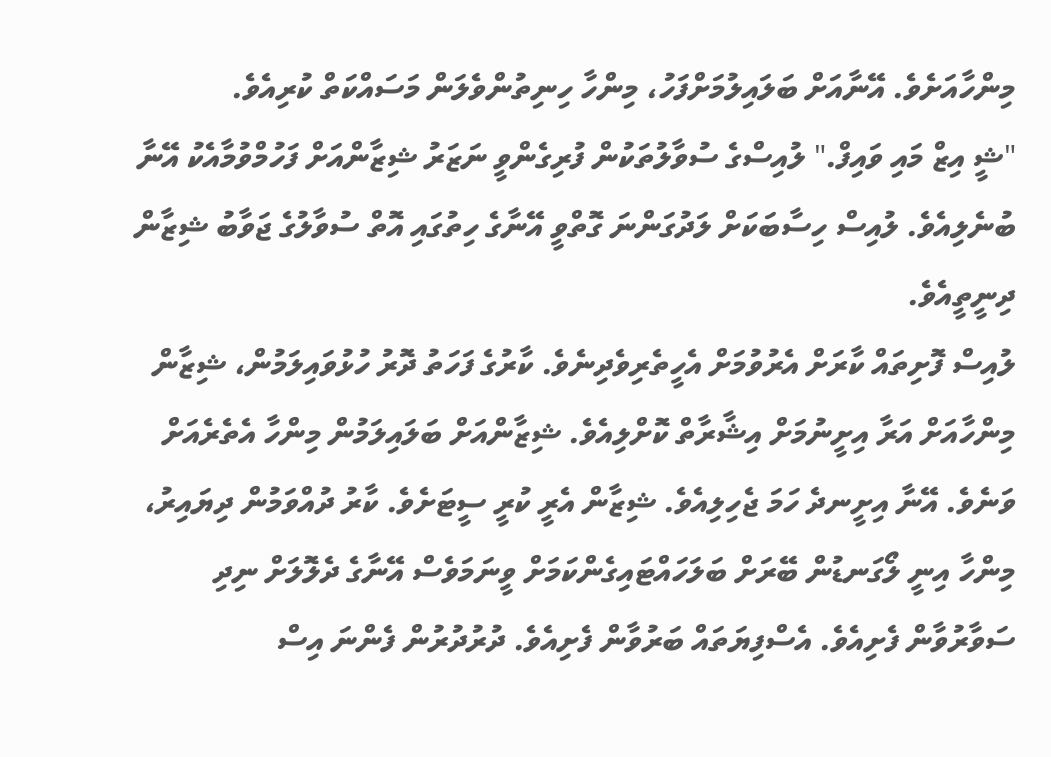މިންހާއަށެވެ. އޭނާއަށް ބަލައިލުމަށްފަހު، މިންހާ ހިނިތުންވެލަން މަސައްކަތް ކުރިއެވެ.
"ޝީ އިޒް މައި ވައިފް." ލުއިސްގެ ސުވާލުތަކުން ފުރިގެންވީ ނަޒަރު ޝިޒާންއަށް ފަހުމްވުމާއެކު އޭނާ ބުނެލިއެވެ. ލުއިސް ހިސާބަކަށް ލަދުގަންނަ ގޮތްވީ އޭނާގެ ހިތުގައި އޮތް ސުވާލުގެ ޖަވާބު ޝިޒާން ދިނީތީއެވެ.
ލުއިސް ފޮށިތައް ކާރަށް އެރުވުމަށް އެހީތެރިވެދިނެވެ. ކާރުގެ ފަހަތު ދޮރު ހުޅުވައިލަމުން، ޝިޒާން މިންހާއަށް އަރާ އިށީނުމަށް އިޝާރާތް ކޮށްލިއެވެ. ޝިޒާންއަށް ބަލައިލަމުން މިންހާ އެތެރެއަށް ވަނެވެ. އޭނާ އިށީނދެ ހަމަ ޖެހިލިއެވެ. ޝިޒާން އެރީ ކުރީ ސީޓަށެވެ. ކާރު ދުއްވަމުން ދިޔައިރު، މިންހާ އިނީ ލޯގަނޑުން ބޭރަށް ބަލަހައްޓައިގެންކަމަށް ވީނަމަވެސް އޭނާގެ ދެލޮލަށް ނިދި ސަވާރުވާން ފެށިއެވެ. އެސްފިޔަތައް ބަރުވާން ފެށިއެވެ. ދުރުދުރުން ފެންނަ އިސް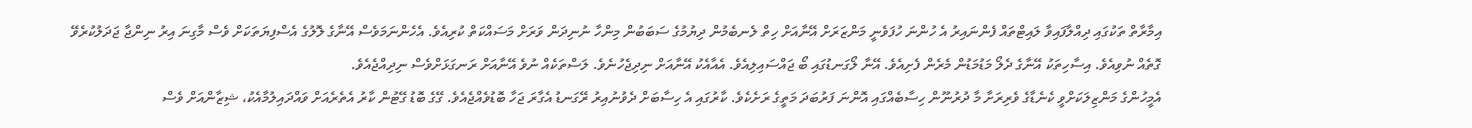އިމާރާތް ތަކުގައި ދިއްލާފައިވާ ލައިޓްތައް ފެންނައިރު އެ ހުންނަ ހުފަވެނީ މަންޒަރަށް އޭނާއަށް ހިތް ލެނބެމުން ދިޔުމުގެ ސަބަބުން މިންހާ ނުނިދަން ވަރަށް މަސައްކަތް ކުރިއެވެ. އެހެންނަމަވެސް އޭނާގެ ލޮލުގެ އެސްފިޔަތަކަށް ވެސް މާގިނަ އިރު ނިންޖާ ޖަދަލުކުރެވޭ ގޮތެއް ނުވިއެވެ. އިސާހިތަކު އޭނާގެ ދެލޯ މަޑުމަޑުން މެރެން ފެށިއެވެ. އޭނާ ލޯގަނޑުގައި ބޯ ޖައްސައިލިއެވެ. އެއާއެކު އޭނާއަށް ނިދިޖެހުނެވެ. ލަސްތަކެއް ނުވެ އޭނާއަށް ރަނގަޅަށްވެސް ނިދިއްޖެއެވެ.
އެމީހުންގެ މަންޒިލަކަށްވީ ކެނެޑާގެ ވެރިރަށާ މާ ދުރުނޫން ހިސާބެއްގައި އޮންނަ ފަރުބަދަ މަތީގެ ރަށެކެވެ. ކާރުގައި އެ ހިސާބަށް ދެވުނުއިރު ރޭގަނޑު އެގާރަ ޖަހާ ބޮޑުވެއްޖެއެވެ. ގޭގެ ބޮޑު ގޭޓުން ކާރު އެތެރެއަށް ވައްދައިލުމާއެކު، ޝިޒާންއަށް ވެސް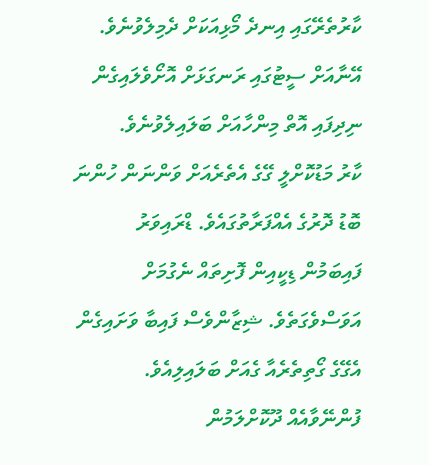ކާރުތެރޭގައި އިނދެ މޯޅިއަކަށް ދެމިލެވުނެވެ. އޭނާއަށް ސީޓުގައި ރަނގަޅަށް އޮށޯވެލައިގެން ނިދިފައި އޮތް މިންހާއަށް ބަލައިލެވުނެވެ.
ކާރު މަޑުކޮށްލީ ގޭގެ އެތެރެއަށް ވަންނަން ހުންނަ ބޮޑު ދޮރުގެ އެއްފަރާތުގައެވެ. ޑްރައިވަރު ފައިބަމުން ޑިކީއިން ފޮށިތައް ނެގުމަށް އަވަސްވެގަތެވެ. ޝިޒާންވެސް ފައިބާ ވަށައިގެން އެގޭގެ ގޯތިތެރެއާ ގެއަށް ބަލައިލިއެވެ. ފުންނޭވާއެއް ދޫކޮށްލަމުން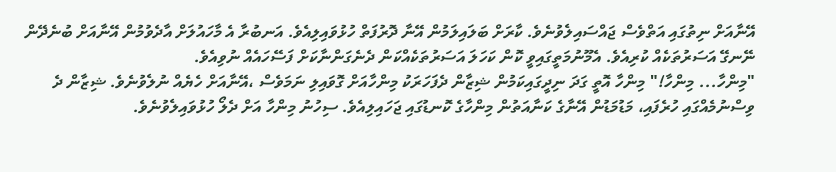އޭނާއަށް ނިތުގައި އަތްވެސް ޖައްސައިލެވުނެވެ. ކާރަށް ބަލައިލަމުން އޭނާ ދޮރުފަތް ހުޅުވައިލިއެވެ. އަނބުރާ އެ މާހައުލަށް އާދެވުމުން އޭނާއަށް ބުނެދޭން ނޭނގޭ އަސަރުތަކެއް ކުރިއެވެ. އެމޫނުމަތީގައިވީ ކޮން ކަހަލަ އަސަރުތަކެއްކަން ދެނެގަންނާކަށް ފަސޭހައެއް ނުވިއެވެ.
"މިންހާ... މިންހާ!" މިންހާ އޮތީ ގަދަ ނިދީގައިކަމުން ޝިޒާން ދެފަހަރަކު މިންހާއަށް ގޮވައިލި ނަމަވެސް ،އޭނާއަށް ހެޔެއް ނުލެވުނެވެ. ޝިޒާން ދެ ވިސްނުމެއްގައި ހުރެފައި، މަޑުމަޑުން އޭނާގެ ކަނާއަތުން މިންހާގެ ކޮނޑުގައި ޖަހައިލިއެވެ. ސިހުނު މިންހާ އަށް ދެލޯ ހުޅުވައިލެވުނެވެ.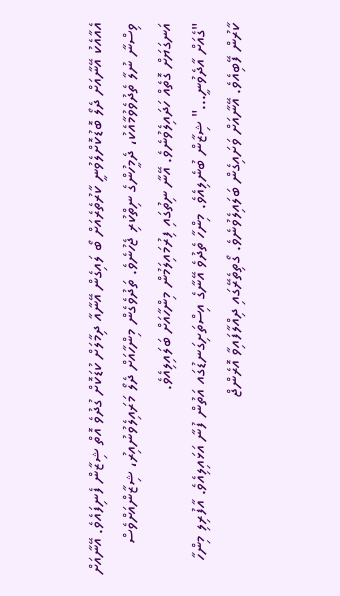އެއާއެކު އޭނާއަށް ދެލޯ ބޮޑުކޮށްލެވުނީ ކާރުތެރެއަށް ބޯ ލައިގެން އޭނާއާ ދިމާލަށް ކުޑަކޮށް ގުދުވެ އޮތް ޝިޒާން ފެނިފައެވެ. އޭނާއަށް ވިސްނާ ނުލާ ތެދުވެވުމާއެކު، ދެމީހުންގެ ނިތްކުރި ޖެހުނެވެ. ތަދުވެގެން މިންހާއަށް ދެލޯ މަރައިލެވުނުއިރު، ޝިޒާންއަށްވެސް އަނގަޔަށް ގޮތެއް ހަދައިލެވުނެވެ. އޭނާ ނިތުގައި ފިރުމައިލަމުން މިންހާއަށް ބަލައިލިއެވެ.
"ގެއަށް އާދެވުނީ..." ޝިޒާން ބުނެލިއެވެ. މިންހާ ތެދުވެ އޭނާގެ އިސްތަށިގަނޑުގައ އަތުން ފުނާ އަޅައިލިއެވެ. އާފުރިލި މިންހާ ކާރުން ފޭބިއެވެ. އޭނާއަށް ވަށައިގެން ބަލައިލެވުނެވެ. ގޯތިތެރޭގައި ދިއްލާފައިވާ އޮރެންޖް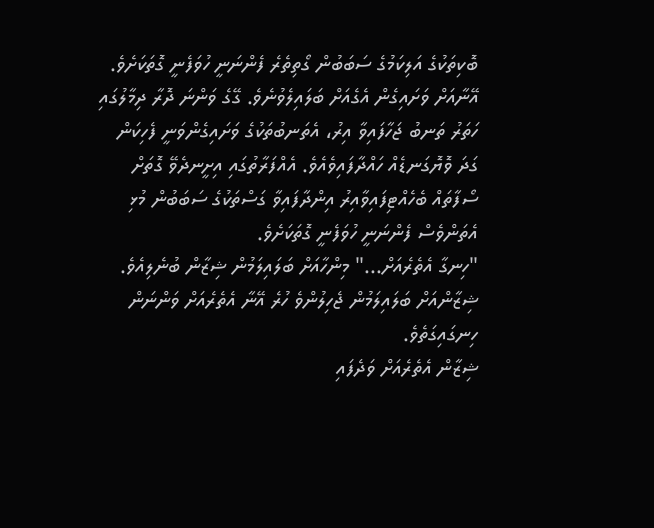ބޮކިތަކުގެ އަލިކަމުގެ ސަބަބުން ގޯތިތެރެ ފެންނަނީ ހުވަފެނީ ގޮތަކަށެވެ. އޭނާއަށް ވަށައިގެން އެގެއަށް ބަލައިލެވުނެވެ. ގޭގެ ވަންނަ ދޮރާ ދިމާލުގައި ހަތަރު ތަނބު ޖަހާފައިވާ އިރު، އެތަނބުތަކުގެ ވަށައިގެންވަނީ ފެހިކަން ގަދަ ވޮޔޮގަނޑެއް ހައްދާފައިވެއެވެ. އެއްފަރާތުގައި އިށީނދެވޭ ގޮތަށް ސޯފާތައް ބެހެއްޓިފައިވާއިރު އިންދާފައިވާ ގަސްތަކުގެ ސަބަބުން މުޅި އެތަންވެސް ފެންނަނީ ހުވަފެނީ ގޮތަކަށެވެ.
"ހިނގާ އެތެރެއަށް..." މިންހާއަށް ބަލައިލަމުން ޝިޒާން ބުނެލިއެވެ. ޝިޒާންއަށް ބަލައިލަމުން ޖެހިލުންވެ ހުރެ އޭނާ އެތެރެއަށް ވަންނަން ހިނގައިގަތެވެ.
ޝިޒާން އެތެރެއަށް ވަދެފައި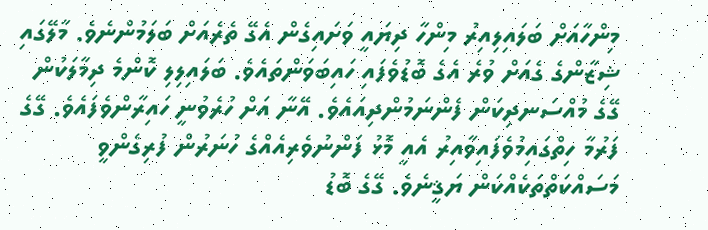މިންހާއަށް ބަލައިލިއިރު މިންހާ ދިޔައީ ވަށައިގެން އެގޭ ތެރެއަށް ބަލަމުންނެވެ. މާލޭގައި ޝިޒާންގެ ގެއަށް ވުރެ އެގެ ބޮޑުވެފައި ހައިބަވަންތައެވެ. ބަލައިލިލި ކޮންމެ ދިމާލަކުން ގޭގެ މުއްސަނދިކަން ފެންނަމުންދިއައެވެ. އޭނާ އަށް ހުރެވުނީ ހައިރާންވެފައެވެ. ގޭގެ ފަރުމާ ހިތްގައިމުވެފައިވާއިރު އެއީ މޮޅު ފަންނުވެރިއެއްގެ ހުނަރުން ފުރިގެންވީ މަސައްކަތްތަކެއްކަން ޔަޤީނެވެ. ގޭގެ ބޮޑު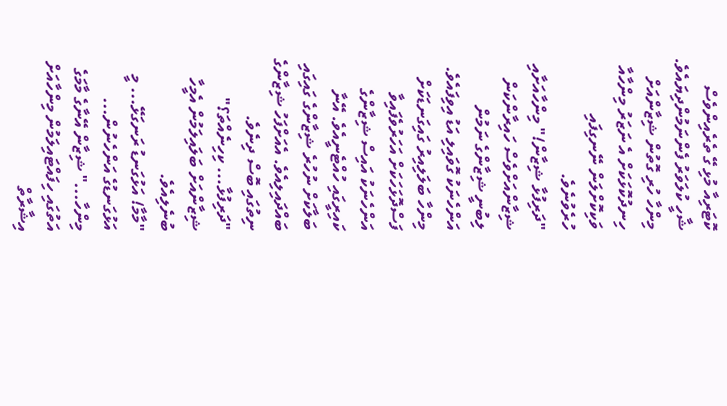ކޮޓަރިއާ މުޅި ގޭ ތެރެއިންވެސް ޝާހީ ކުލަވަރު ފެންނަމުންދިޔައެވެ. މިންހާ ހުރި ގޮތުން ޝިޒާންއަށް ހިނދުކޮޅަކަށް އެ ނަޒަރު މިންހާއާ ވަކިކޮށްލަން ނޭނގިފައި ހުރެވުނެވެ.
"ދަރިފުޅާ ޝިޒާން!" މިންހާއަށާއި ޝިޒާންއަށްވެސް ހައިރާންކަން ލިބުނީ ޝިޒާންގެ ނަމުން އަންހެނަކު ގޮވައިލި އަޑު އިވިފައެވެ. މިންހާ ބަލަލިއިރު ގައިގަނޑަކަށް ފަސްދޮޅަހަކަށް އަހަރުވެފައިވާ އަންހެނަކު އައިސް ޝިޒާންގެ ކައިރީގައި ހުއްޓެނީއެވެ. އޭނާ ބަލާކަށް ނުހުރެ ޝިޒާންގެ ގައިގައި ބައްދައިލިއެވެ. އެއަށްފަހު ޝިޒާންގެ ނިތުގައި ބޮސް ދިނެވެ.
"ދަރިފުޅާ... ކިހިނެއްތަ؟" ޝިޒާންއަށް ބަލައިލަމުން އެމީހާ ބުނެލިއެވެ.
"މާމާ! އަޅުގަނޑު ރަނގަޅޭ... މީ އަޅުގަނޑުގެ އަންހެނުން... މިންހާ..." ޝިޒާން އޭނާގެ މާމަގެ އަތުގައި ހިފައްޓައިލަމުން މިންހާއަށް އިޝާރާތް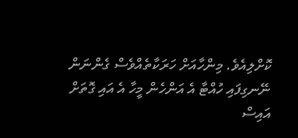ކޮށްލިއެވެ. މިންހާއަށް ހަރަކާތެއްވެސް ގެންނަން ނޭނގިފައި ހުއްޓާ އެ އަންހެން މީހާ އެ އައި ގޮތަށް އައިސް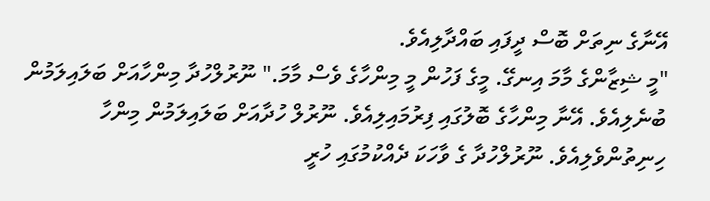އޭނާގެ ނިތަށް ބޮސް ދީފައި ބައްދާލިއެވެ.
"މީ ޝިޒާންގެ މާމަ އިނގޭ. މީގެ ފަހުން މީ މިންހާގެ ވެސް މާމަ." ނޫރުލްހުދާ މިންހާއަށް ބަލައިލަމުން ބުނެލިއެވެ. އޭނާ މިންހާގެ ބޮލުގައި ފިރުމައިލިއެވެ. ނޫރުލް ހުދާއަށް ބަލައިލަމުން މިންހާ ހިނިތުންވެލިއެވެ. ނޫރުލްހުދާ ގެ ވާހަކަ ދެއްކުމުގައި ހުރީ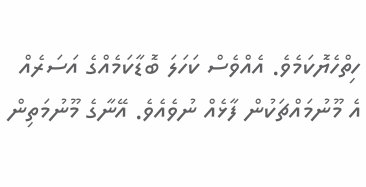ހިތްހެޔޮކަމެވެ. އެއްވެސް ކަހަލަ ބޮޑާކަމެއްގެ އަސަރެއް އެ މޫނުމައްޗަކުން ފާޅެއް ނުވެއެވެ. އޭނާގެ މޫނުމަތިން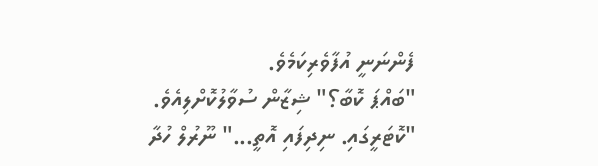ފެންނަނީ އުފާވެރިކަމެވެ.
"ބައްޕަ ކޮބާ؟" ޝިޒާން ސުވާލުކޮށްލިއެވެ.
"ކޮޓަރީގައި. ނިދިފައި އޮތީ..." ނޫރުލް ހުދާ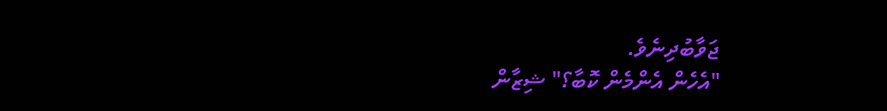ޖަވާބުދިނެވެ.
"އެހެން އެންމެން ކޮބާ؟" ޝިޒާން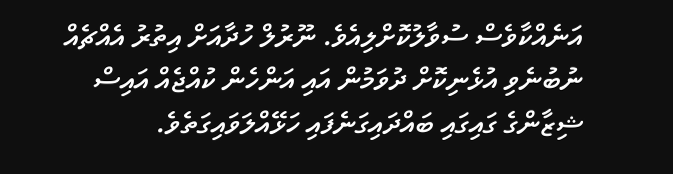އަނެއްކާވެސް ސުވާލުކޮށްލިއެވެ. ނޫރުލް ހުދާއަށް އިތުރު އެއްޗެއް ނުބުނެވި އުޅެނިކޮށް ދުވަމުން އައި އަންހެން ކުއްޖެއް އައިސް ޝިޒާންގެ ގައިގައި ބައްދައިގަނެފައި ހަޅޭއްލަވައިގަތެވެ.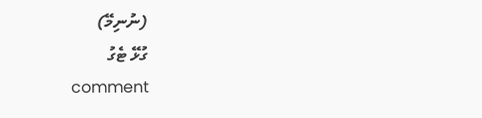(ނުނިމޭ)
ގުޅޭ ޓެގު
comment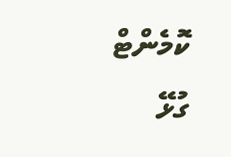ކޮމެންޓް
ގުޅޭ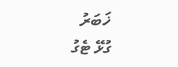ޚަބަރު
ގުޅޭ ޓެގު